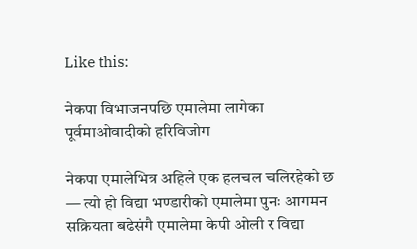Like this:

नेकपा विभाजनपछि एमालेमा लागेका पूर्वमाओवादीको हरिविजोग

नेकपा एमालेभित्र अहिले एक हलचल चलिरहेको छ — त्यो हो विद्या भण्डारीको एमालेमा पुनः आगमन सक्रियता बढेसंगै एमालेमा केपी ओली र विद्या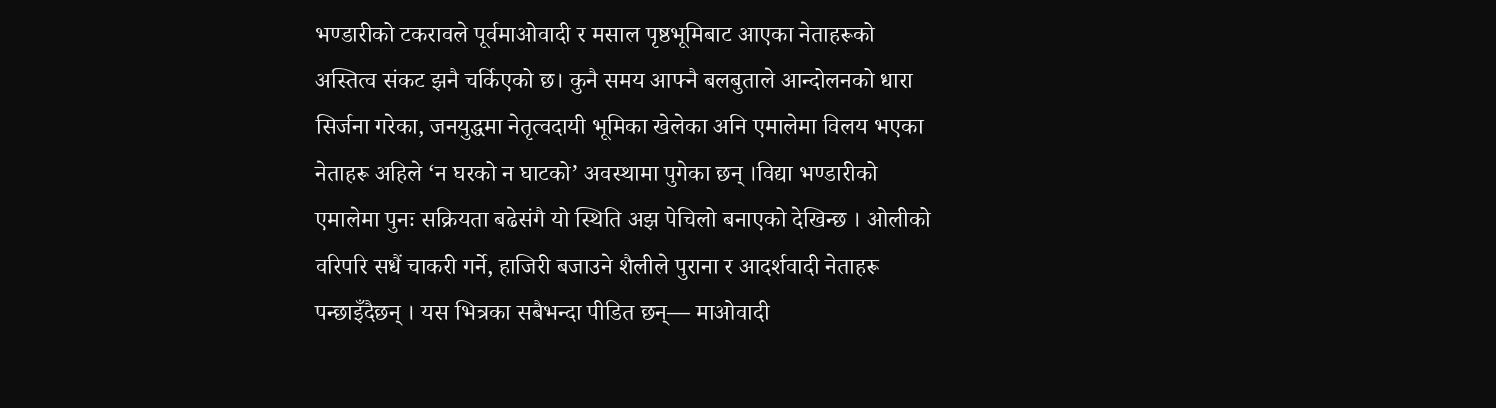भण्डारीको टकरावले पूर्वमाओवादी र मसाल पृष्ठभूमिबाट आएका नेताहरूको अस्तित्व संकट झनै चर्किएको छ। कुनै समय आफ्नै बलबुताले आन्दोलनको धारा सिर्जना गरेका, जनयुद्धमा नेतृत्वदायी भूमिका खेलेका अनि एमालेमा विलय भएका नेताहरू अहिले ‘न घरको न घाटको’ अवस्थामा पुगेका छन् ।विद्या भण्डारीको एमालेमा पुनः सक्रियता बढेसंगै यो स्थिति अझ पेचिलो बनाएको देखिन्छ । ओलीको वरिपरि सधैं चाकरी गर्ने, हाजिरी बजाउने शैलीले पुराना र आदर्शवादी नेताहरू पन्छाइँदैछन् । यस भित्रका सबैभन्दा पीडित छन्— माओवादी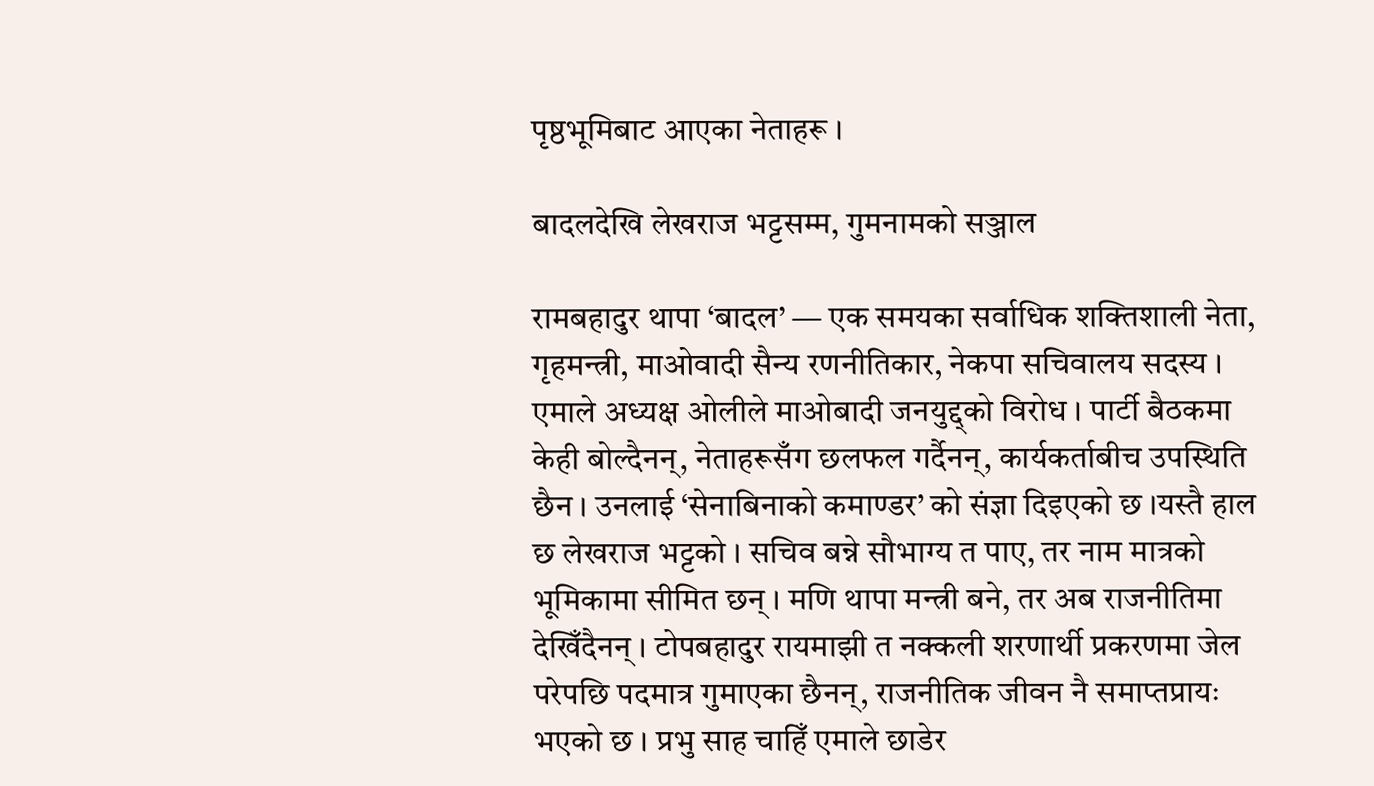पृष्ठभूमिबाट आएका नेताहरू ।

बादलदेखि लेखराज भट्टसम्म, गुमनामको सञ्जाल

रामबहादुर थापा ‘बादल’ — एक समयका सर्वाधिक शक्तिशाली नेता, गृहमन्त्री, माओवादी सैन्य रणनीतिकार, नेकपा सचिवालय सदस्य । एमाले अध्यक्ष ओलीले माओबादी जनयुद्द्को विरोध । पार्टी बैठकमा केही बोल्दैनन्, नेताहरूसँग छलफल गर्दैनन्, कार्यकर्ताबीच उपस्थिति छैन । उनलाई ‘सेनाबिनाको कमाण्डर’ को संज्ञा दिइएको छ ।यस्तै हाल छ लेखराज भट्टको । सचिव बन्ने सौभाग्य त पाए, तर नाम मात्रको भूमिकामा सीमित छन् । मणि थापा मन्त्री बने, तर अब राजनीतिमा देखिँदैनन् । टोपबहादुर रायमाझी त नक्कली शरणार्थी प्रकरणमा जेल परेपछि पदमात्र गुमाएका छैनन्, राजनीतिक जीवन नै समाप्तप्रायः भएको छ । प्रभु साह चाहिँ एमाले छाडेर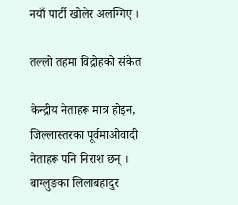नयाँ पार्टी खोलेर अलग्गिए ।

तल्लो तहमा विद्रोहको संकेत

केन्द्रीय नेताहरू मात्र होइन, जिल्लास्तरका पूर्वमाओवादी नेताहरू पनि निराश छन् । बाग्लुङका लिलाबहादुर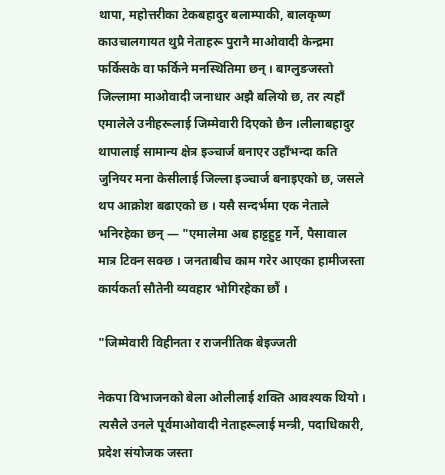थापा, महोत्तरीका टेकबहादुर बलाम्पाकी, बालकृष्ण काउचालगायत थुप्रै नेताहरू पुरानै माओवादी केन्द्रमा फर्किसके वा फर्किने मनस्थितिमा छन् । बाग्लुङजस्तो जिल्लामा माओवादी जनाधार अझै बलियो छ, तर त्यहाँ एमालेले उनीहरूलाई जिम्मेवारी दिएको छैन ।लीलाबहादुर थापालाई सामान्य क्षेत्र इञ्चार्ज बनाएर उहाँभन्दा कति जुनियर मना केसीलाई जिल्ला इञ्चार्ज बनाइएको छ, जसले थप आक्रोश बढाएको छ । यसै सन्दर्भमा एक नेताले भनिरहेका छन् — "एमालेमा अब हाट्टहुट्ट गर्ने, पैसावाल मात्र टिक्न सक्छ । जनताबीच काम गरेर आएका हामीजस्ता कार्यकर्ता सौतेनी व्यवहार भोगिरहेका छौं ।

"जिम्मेवारी विहीनता र राजनीतिक बेइज्जती

नेकपा विभाजनको बेला ओलीलाई शक्ति आवश्यक थियो । त्यसैले उनले पूर्वमाओवादी नेताहरूलाई मन्त्री, पदाधिकारी, प्रदेश संयोजक जस्ता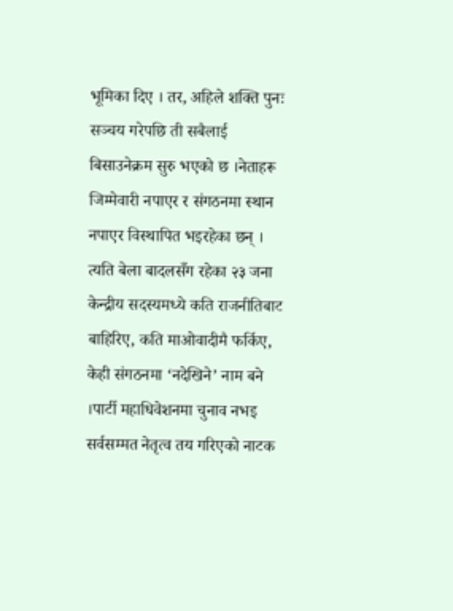भूमिका दिए । तर, अहिले शक्ति पुनः सञ्चय गरेपछि ती सबैलाई बिसाउनेक्रम सुरु भएको छ ।नेताहरू जिम्मेवारी नपाएर र संगठनमा स्थान नपाएर विस्थापित भइरहेका छन् । त्यति बेला बादलसँग रहेका २३ जना केन्द्रीय सदस्यमध्ये कति राजनीतिबाट बाहिरिए, कति माओवादीमै फर्किए, केही संगठनमा ‘नदेखिने’ नाम बने ।पार्टी महाधिवेशनमा चुनाव नभइ सर्वसम्मत नेतृत्व तय गरिएको नाटक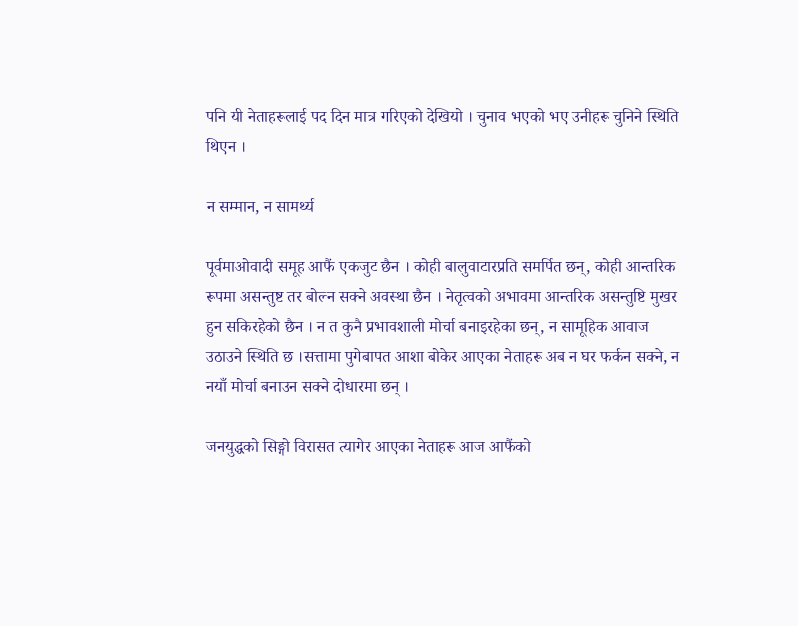पनि यी नेताहरूलाई पद दिन मात्र गरिएको देखियो । चुनाव भएको भए उनीहरू चुनिने स्थिति थिएन ।

न सम्मान, न सामर्थ्य

पूर्वमाओवादी समूह आफैं एकजुट छैन । कोही बालुवाटारप्रति समर्पित छन्, कोही आन्तरिक रूपमा असन्तुष्ट तर बोल्न सक्ने अवस्था छैन । नेतृत्वको अभावमा आन्तरिक असन्तुष्टि मुखर हुन सकिरहेको छैन । न त कुनै प्रभावशाली मोर्चा बनाइरहेका छन्, न सामूहिक आवाज उठाउने स्थिति छ ।सत्तामा पुगेबापत आशा बोकेर आएका नेताहरू अब न घर फर्कन सक्ने, न नयाँ मोर्चा बनाउन सक्ने दोधारमा छन् ।

जनयुद्धको सिङ्गो विरासत त्यागेर आएका नेताहरू आज आफैंको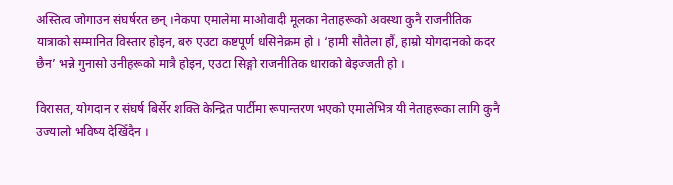अस्तित्व जोगाउन संघर्षरत छन् ।नेकपा एमालेमा माओवादी मूलका नेताहरूको अवस्था कुनै राजनीतिक यात्राको सम्मानित विस्तार होइन, बरु एउटा कष्टपूर्ण धसिनेक्रम हो । ‘हामी सौतेला हौं, हाम्रो योगदानको कदर छैन’ भन्ने गुनासो उनीहरूको मात्रै होइन, एउटा सिङ्गो राजनीतिक धाराको बेइज्जती हो ।

विरासत, योगदान र संघर्ष बिर्सेर शक्ति केन्द्रित पार्टीमा रूपान्तरण भएको एमालेभित्र यी नेताहरूका लागि कुनै उज्यालो भविष्य देखिँदैन ।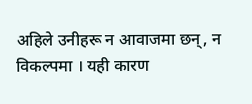अहिले उनीहरू न आवाजमा छन्, न विकल्पमा । यही कारण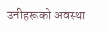उनीहरूको अवस्था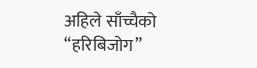अहिले साँच्चैको “हरिबिजोग”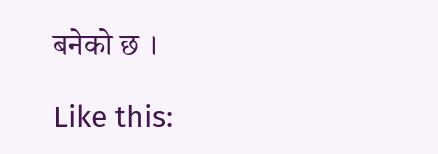बनेको छ ।

Like this: